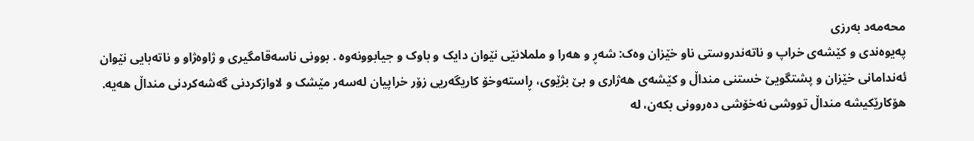محەمەد بەرزی
پەیوەندی و کێشەی خراپ و ناتەندروستی ناو خێزان وەک: شەڕ و هەرا و ململانێی نێوان دایک و باوک و جیابوونەوە . بوونی ناسەقامگیری و ژاوەژاو و ناتەبایی نێوان ئەندامانی خێزان و پشتگویێ خستنی منداڵ و کێشەی هەژاری و بێ بژێوی، ڕاستەوخۆ کاریگەریی زۆر خراپیان لەسەر مێشک و لاوازکردنی گەشەکردنی منداڵ هەیە.
هۆکارێکیشە منداڵ تووشی نەخۆشی دەروونی بکەن، لە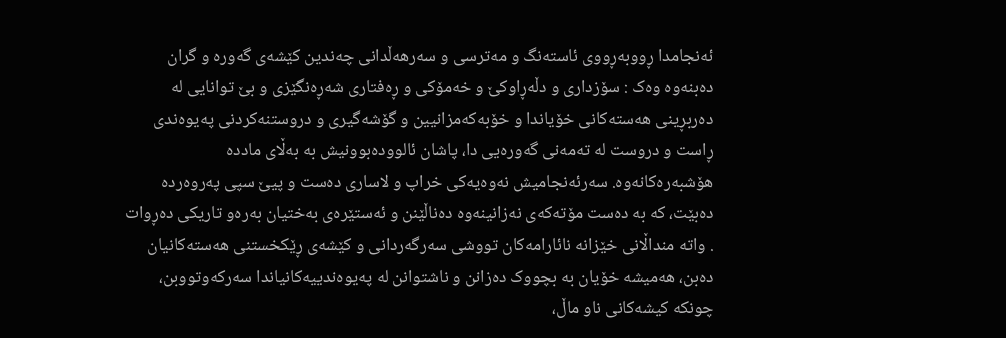ئەنجامدا ڕووبەڕووی ئاستەنگ و مەترسی و سەرهەڵدانی چەندین کێشەی گەورە و گران دەبنەوە وەک : سۆزداری و دڵەڕاوکێ و خەمۆکی و ڕەفتاری شەڕەنگێزی و بێ توانایی لە دەربڕینی هەستەکانی خۆیاندا و خۆبەکەمزانیین و گۆشەگیری و دروستنەکردنی پەیوەندی ڕاست و دروست لە تەمەنی گەورەیی دا، پاشان ئالوودەبوونیش بە بەڵای ماددە هۆشبەرەکانەوە. سەرئەنجامیش نەوەیەکی خراپ و لاساری دەست و پیێ سپی پەروەردە دەبێت، کە بە دەست مۆتەکەی نەزانینەوە دەناڵێنن و ئەستێرەی بەختیان بەرەو تاریکی دەڕوات . واتە منداڵانی خێزانە نائارامەکان تووشی سەرگەردانی و کێشەی ڕێکخستنی هەستەکانیان دەبن، هەمیشە خۆیان بە بچووک دەزانن و ناشتوانن لە پەیوەندییەکانیاندا سەرکەوتووبن، چونکە کیشەکانی ناو ماڵ،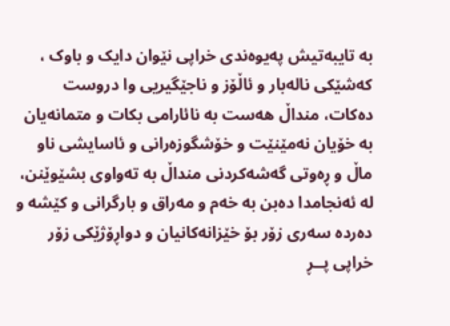بە تایبەتیش پەیوەندی خراپی نێوان دایک و باوک ، کەشێکی نالەبار و ئاڵۆز و ناجێگیریی وا دروست دەکات، منداڵ هەست بە نائارامی بکات و متمانەیان بە خۆیان نەمێنێت و خۆشگوزەرانی و ئاسایشی ناو ماڵ و ڕەوتی گەشەکردنی منداڵ بە تەواوی بشێوێنن، لە ئەنجامدا دەبن بە خەم و مەراق و بارگرانی و کێشە و دەردە سەری زۆر بۆ خێزانەکانیان و دواڕۆژێکی زۆر خراپی پــڕ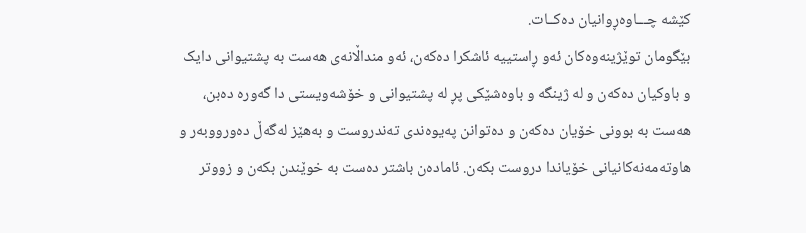کێشە چـــاوەڕوانیان دەکــات.
بێگومان توێژینەوەکان ئەو ڕاستییە ئاشکرا دەکەن، ئەو منداڵانەی هەست بە پشتیوانی دایک و باوکیان دەکەن و لە ژینگە و باوەشێکی پڕ لە پشتیوانی و خۆشەویستی دا گەورە دەبن، هەست بە بوونی خۆیان دەکەن و دەتوانن پەیوەندی تەندروست و بەهێز لەگەڵ دەورووبەر و هاوتەمەنەکانیانی خۆیاندا دروست بکەن. ئامادەن باشتر دەست بە خوێندن بکەن و زووتر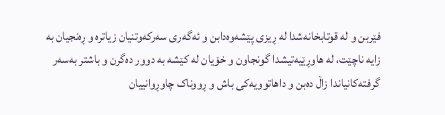فێربن و لە قوتابخانەشدا لە ڕیزی پێشەوەدابن و ئەگەری سەرکەوتنیان زیاترە و ڕەنجیان بە زایە ناچێت، لە هاوڕێیەتیشدا گونجاون و خۆیان لە کێشە بە دوور دەگرن و باشتر بەسەر گرفتەکانیاندا زاڵ دەبن و داهاتوویەکی باش و ڕووناک چاوڕوانییان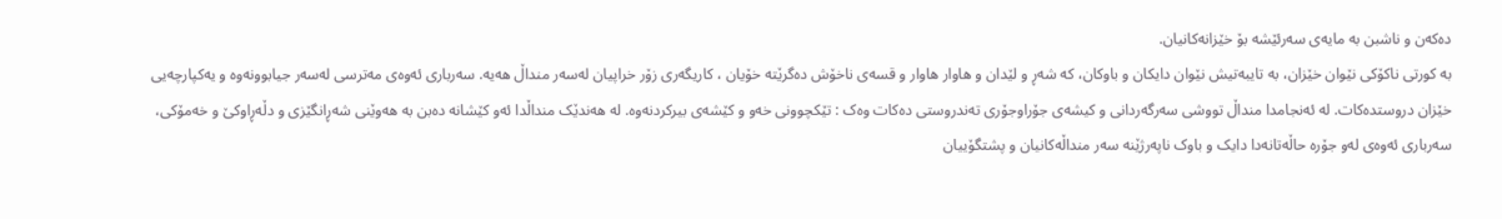دەکەن و ناشبن بە مایەی سەرئێشە بۆ خێزانەکانیان.
بە کورتی ناکۆکی نێوان خێزان، بە تایبەتیش نێوان دایکان و باوکان، کە شەڕ و لێدان و هاوار هاوار و قسەی ناخۆش دەگرێتە خۆیان ، کاریگەری زۆر خراپیان لەسەر منداڵ هەیە. سەرباری ئەوەی مەترسی لەسەر جیابوونەوە و یەکپارچەیی خێزان دروستدەکات. لە ئەنجامدا منداڵ تووشی سەرگەردانی و کیشەی جۆراوجۆری تەندروستی دەکات وەک : تێکچوونی خەو و کێشەی بیرکردنەوە. لە هەندێک منداڵدا ئەو کێشانە دەبن بە هەوێنی شەڕانگێزی و دڵەڕاوکێ و خەمۆکی، سەرباری ئەوەی لەو جۆرە حاڵەتانەدا دایک و باوک ناپەرژێنە سەر منداڵەکانیان و پشتگۆییان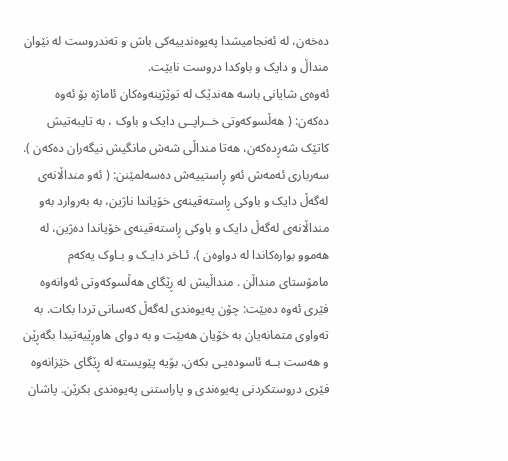دەخەن، لە ئەنجامیشدا پەیوەندییەکی باش و تەندروست لە نێوان منداڵ و دایک و باوکدا دروست نابێت.
ئەوەی شایانی باسە هەندێک لە توێژینەوەکان ئاماژە بۆ ئەوە دەکەن: ( هەڵسوکەوتی خــراپــی دایک و باوک ، بە تایبەتیش کاتێک شەڕدەکەن، هەتا منداڵی شەش مانگیش نیگەران دەکەن ). سەرباری ئەمەش ئەو ڕاستییەش دەسەلمێنن: ( ئەو منداڵانەی لەگەڵ دایک و باوکی ڕاستەقینەی خۆیاندا ناژین، بە بەروارد بەو منداڵانەی لەگەڵ دایک و باوکی ڕاستەقینەی خۆیاندا دەژین، لە هەموو بوارەکاندا لە دواوەن ). ئـاخر دایـک و بـاوک یەکەم مامۆستای منداڵن . منداڵیش لە ڕێگای هەڵسوکەوتی ئەوانەوە فێری ئەوە دەبێت: چۆن پەیوەندی لەگەڵ کەسانی تردا بکات. بە تەواوی متمانەیان بە خۆیان هەبێت و بە دوای هاوڕێیەتیدا بگەڕێن و هەست بــە ئاسودەیـی بکەن. بۆیە پێویستە لە ڕێگای خێزانەوە فێری دروستکردنی پەیوەندی و پاراستنی پەیوەندی بکرێن. پاشان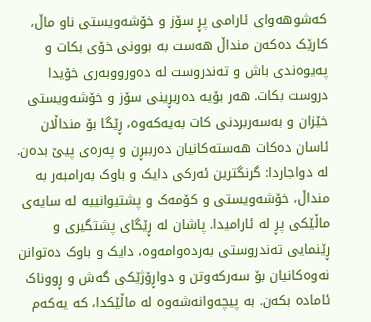کەشوهەوای ئارامی پڕ سۆز و خۆشەویستی ناو ماڵ، کارێک دەکەن منداڵ هەست بە بوونی خۆی بکات و پەیوەندی باش و تەندروست لە دەورووبەری خۆیدا دروست بکات. هەر بۆیە دەربڕینی سۆز و خۆشەویستی خێزان و بەسەربردنی کات بەیەکەوە، ڕێگا بۆ منداڵان ئاسان دەکات هەستەکانیان دەرببڕن و پەرەی پیێ بدەن.
لە دواجاردا: گرنگترین ئەرکی دایک و باوک بەرامبەر بە منداڵ، خۆشەویستی و کۆمەک و پشتیوانییە لە سایەی ماڵێکی پڕ لە ئارامیدا. پاشان لە ڕێگای پشتگیری و ڕێنمایی تەندروستی بەردەوامەوە، دایک و باوک دەتوانن نەوەکانیان بۆ سەرکەوتن و دواڕۆژێکی گەش و ڕووناک ئامادە بکەن. بە پیچەوانەشەوە لە ماڵێکدا، کە یەکەم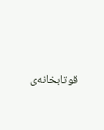قوتابخانەی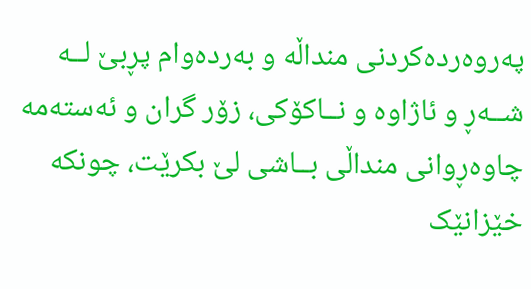پەروەردەکردنی منداڵە و بەردەوام پڕبێ لــە شــەڕ و ئاژاوە و نــاکۆکی، زۆر گران و ئەستەمە چاوەڕوانی منداڵی بــاشی لێ بکرێت، چونکە خێزانێک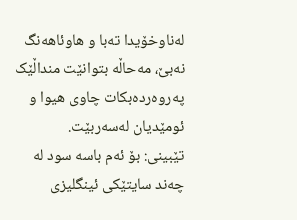لەناوخۆیدا تەبا و هاوئاهەنگ نەبێ، مەحاڵە بتوانێت منداڵێک پەروەردەبکات چاوی هیوا و ئومێدیان لەسەربێت.
تێبینی: بۆ ئەم باسە سود لە چەند سایتێکی ئینگلیزی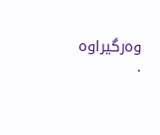وەرگیراوە .